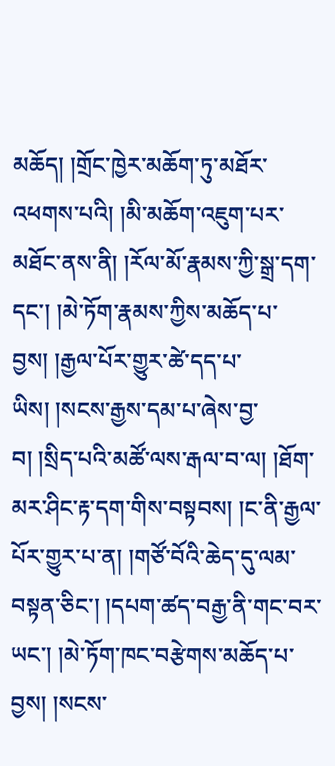མཆོད། །གྲོང་ཁྱེར་མཆོག་ཏུ་མཐོར་འཕགས་པའི། །མི་མཆོག་འཇུག་པར་མཐོང་ནས་ནི། །རོལ་མོ་རྣམས་ཀྱི་སྒྲ་དག་དང་། །མེ་ཏོག་རྣམས་ཀྱིས་མཆོད་པ་བྱས། །རྒྱལ་པོར་གྱུར་ཚེ་དད་པ་ཡིས། །སངས་རྒྱས་དམ་པ་ཞེས་བྱ་བ། །སྲིད་པའི་མཚོ་ལས་རྒལ་བ་ལ། །ཐོག་མར་ཤིང་རྟ་དག་གིས་བསྟབས། །ང་ནི་རྒྱལ་པོར་གྱུར་པ་ན། །གཙོ་བོའི་ཆེད་དུ་ལམ་བསྟན་ཅིང་། །དཔག་ཚད་བརྒྱ་ནི་གང་བར་ཡང་། །མེ་ཏོག་ཁང་བརྩེགས་མཆོད་པ་བྱས། །སངས་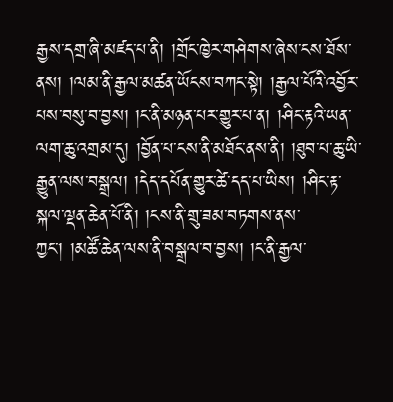རྒྱས་དགྲ་ཞི་མཛད་པ་ནི། །གྲོང་ཁྱེར་གཤེགས་ཞེས་ངས་ཐོས་ནས། །ལམ་ནི་རྒྱལ་མཚན་ཡོངས་བཀང་སྟེ། །རྒྱལ་པོའི་འབྱོར་པས་བསུ་བ་བྱས། །ང་ནི་མཉན་པར་གྱུར་པ་ན། །ཤིང་རྟའི་ཡན་ལག་ཆུ་འགྲམ་དུ། །བྱོན་པ་ངས་ནི་མཐོང་ནས་ནི། །ཐུབ་པ་ཆུ་ཡི་རྒྱུན་ལས་བསྒྲལ། །དེད་དཔོན་གྱུར་ཚེ་དད་པ་ཡིས། །ཤིང་རྟ་སྐལ་ལྡན་ཆེན་པོ་ནི། །ངས་ནི་གྲུ་ཟམ་བཏགས་ནས་ཀྱང་། །མཚོ་ཆེན་ལས་ནི་བསྒྲལ་བ་བྱས། །ང་ནི་རྒྱལ་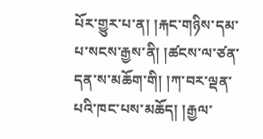པོར་གྱུར་པ་ན། །རྐང་གཉིས་དམ་པ་སངས་རྒྱས་ནི། །ཚངས་ལ་ཙན་དན་ས་མཆོག་གི། །ཀ་བར་ལྡན་པའི་ཁང་པས་མཆོད། །རྒྱལ་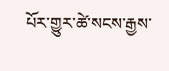པོར་གྱུར་ཚེ་སངས་རྒྱས་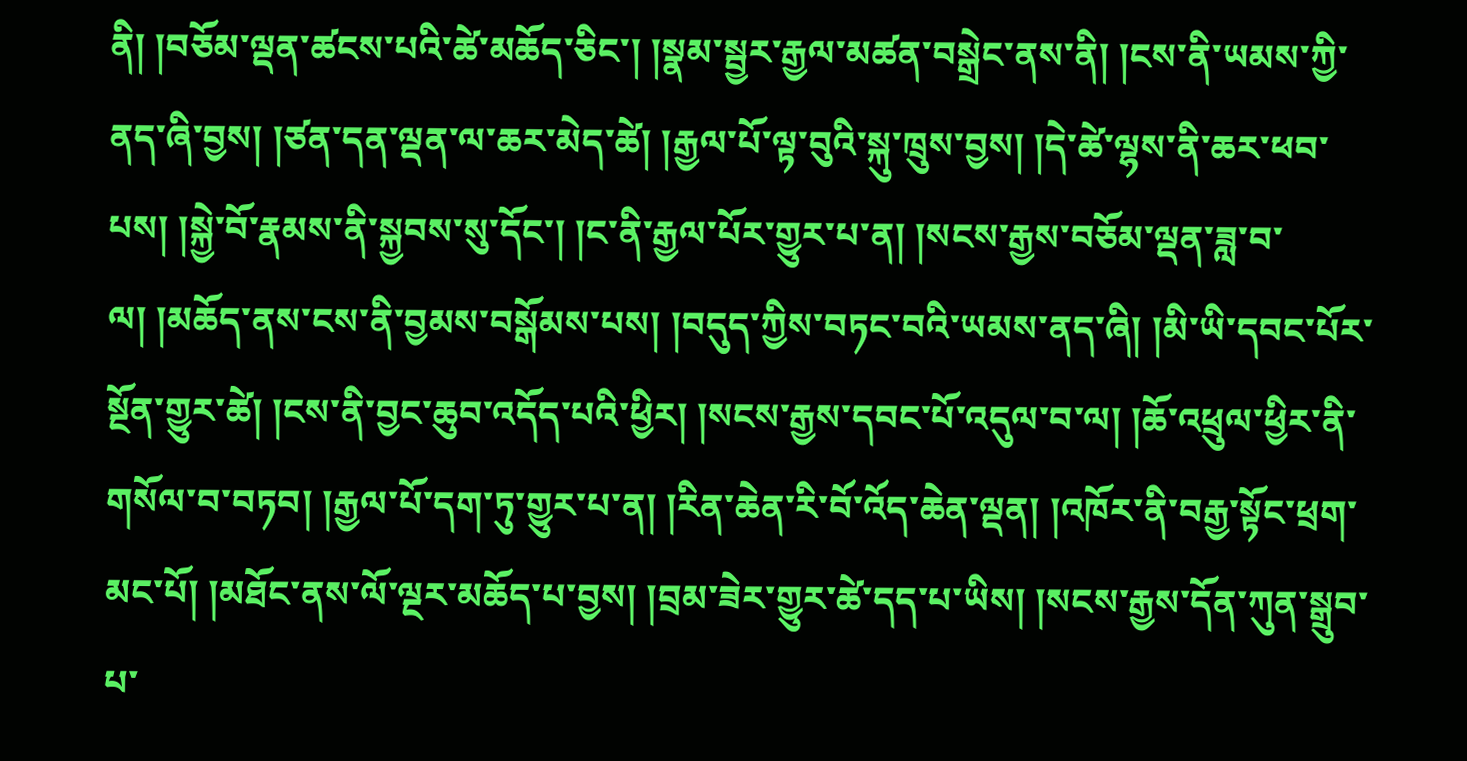ནི། །བཅོམ་ལྡན་ཚངས་པའི་ཚེ་མཆོད་ཅིང་། །སྣམ་སྦྱར་རྒྱལ་མཚན་བསྒྲེང་ནས་ནི། །ངས་ནི་ཡམས་ཀྱི་ནད་ཞི་བྱས། །ཙན་དན་ལྡན་ལ་ཆར་མེད་ཚེ། །རྒྱལ་པོ་ལྟ་བུའི་སྐུ་ཁྲུས་བྱས། །དེ་ཚེ་ལྷས་ནི་ཆར་ཕབ་པས། །སྐྱེ་བོ་རྣམས་ནི་སྐྱབས་སུ་དོང་། །ང་ནི་རྒྱལ་པོར་གྱུར་པ་ན། །སངས་རྒྱས་བཅོམ་ལྡན་ཟླ་བ་ལ། །མཆོད་ནས་ངས་ནི་བྱམས་བསྒོམས་པས། །བདུད་ཀྱིས་བཏང་བའི་ཡམས་ནད་ཞི། །མི་ཡི་དབང་པོར་སྔོན་གྱུར་ཚེ། །ངས་ནི་བྱང་ཆུབ་འདོད་པའི་ཕྱིར། །སངས་རྒྱས་དབང་པོ་འདུལ་བ་ལ། །ཆོ་འཕྲུལ་ཕྱིར་ནི་གསོལ་བ་བཏབ། །རྒྱལ་པོ་དག་ཏུ་གྱུར་པ་ན། །རིན་ཆེན་རི་བོ་འོད་ཆེན་ལྡན། །འཁོར་ནི་བརྒྱ་སྟོང་ཕྲག་མང་པོ། །མཐོང་ནས་ལོ་ལྔར་མཆོད་པ་བྱས། །བྲམ་ཟེར་གྱུར་ཚེ་དད་པ་ཡིས། །སངས་རྒྱས་དོན་ཀུན་སྒྲུབ་པ་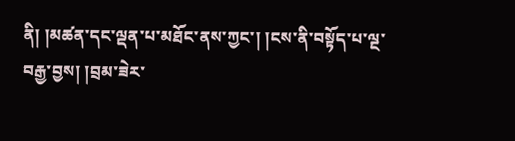ནི། །མཚན་དང་ལྡན་པ་མཐོང་ནས་ཀྱང་། །ངས་ནི་བསྟོད་པ་ལྔ་བརྒྱ་བྱས། །བྲམ་ཟེར་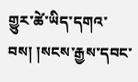གྱུར་ཚེ་ཡིད་དགའ་བས། །སངས་རྒྱས་དབང་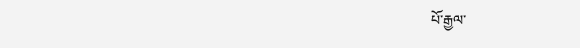པོ་རྒྱལ་